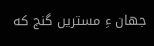جهان ءِ مستریں گنج که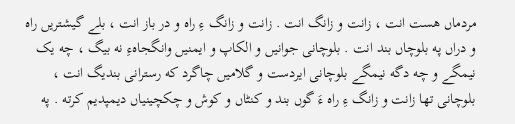مردماں هست انت ، زانت و زانگ انت . زانت و زانگ ءِ راه و در باز انت ، بلے گیشتریں راه و دراں په بلوچاں بند انت . بلوچانی جوانیں و الکاپ و ایمنیں وانگجاهءِ نه بیگ ، چه یک نیمگے و چه دگه نیمگے بلوچانی ایردست و گلامیں چاگرد که رسترانی بندیگ انت ، بلوچانی تها زانت و زانگ ءِ راه ءَ گوں بند و کنٹاں و کوش و چکچینیاں دیمپدیم کرته . په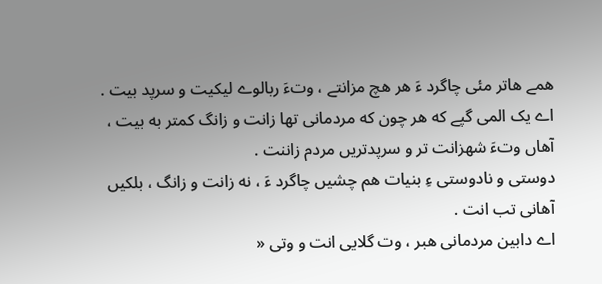همے هاتر مئی چاگرد ءَ هر هچ مزانتے ، وتءَ ربالوے لیکیت و سرپد بیت . اے یک المی گپے که هر چون که مردمانی تها زانت و زانگ کمتر به بیت ، آهاں وتءَ شهزانت تر و سرپدتریں مردم زاننت .
دوستی و نادوستی ءِ بنیات هم چشیں چاگرد ءَ ، نه زانت و زانگ ، بلکیں آهانی تب انت .
اے دابین مردمانی هبر ، وت گلایی انت و وتی «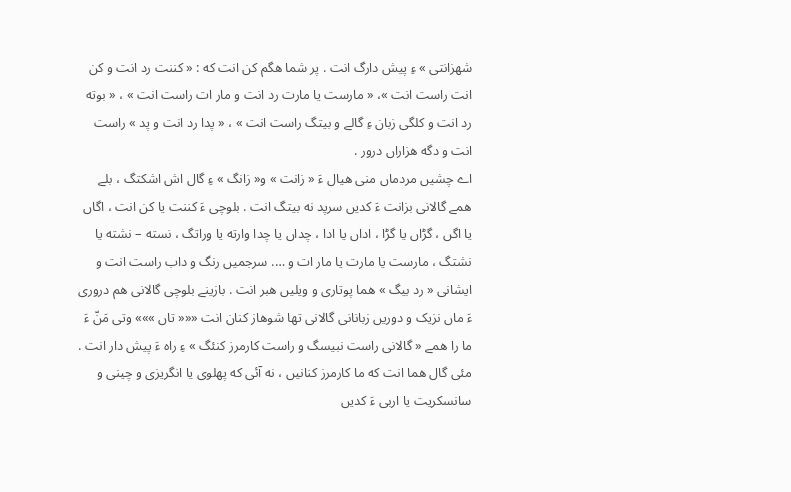شهزانتی » ءِ پیش دارگ انت . پر شما هگم کن انت که : « کننت رد انت و کن انت راست انت »، « مارست یا مارت رد انت و مار ات راست انت » ، « بوته رد انت و کلگی زبان ءِ گالے و بیتگ راست انت » ، « پدا رد انت و پد » راست انت و دگه هزاراں درور .
اے چشیں مردماں منی هیال ءَ « زانت » و« زانگ » ءِ گال اش اشکتگ ، بلے همے گالانی بزانت ءَ کدیں سرپد نه بیتگ انت . بلوچی ءَ کننت یا کن انت ، اگاں یا اگں ، گڑاں یا گڑا ، اداں یا ادا ، چداں یا چدا وارته یا وراتگ ، نسته – نشته یا نشتگ ، مارست یا مارت یا مار ات و …. سرجمیں رنگ و داب راست انت و ایشانی « رد بیگ » هما پوتاری و ویلیں هبر انت . بازینے بلوچی گالانی هم دروری ءَ ماں نزیک و دوریں زبانانی گالانی تها شوهاز کنان انت ««« تاں »»» وتی مَنّ ءَ ما را همے « گالانی راست نبیسگ و راست کارمرز کنئگ » ءِ راه ءَ پیش دار انت . مئی گال هما انت که ما کارمرز کنانیں ، نه آئی که پهلوی یا انگریزی و چینی و سانسکریت یا اربی ءَ کدیں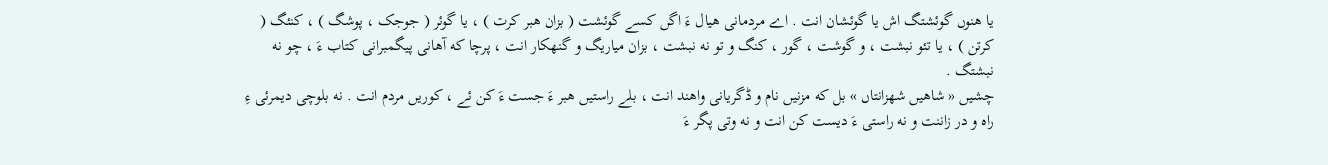یا هنوں گوئشتگ اش یا گوئشان انت . اے مردمانی هیال ءَ اگں کسے گوئشت ( بزان هبر کرت ) ، یا گوئر ( جوجک ، پوشگ ) ، کنئگ ( کرتن ) ، یا تئو نبشت ، و گوشت ، گور ، کنگ و تو نه نبشت ، بزان میاریگ و گنهکار انت ، پرچا که آهانی پیگمبرانی کتاب ءَ ، چو نه نبشتگ .
چشیں « شاهیں شهزانتاں » بل که مزنیں نام و ڈگریانی واهند انت ، بلے راستیں هبر ءَ جست ءَ کن ئے ، کوریں مردم انت . نه بلوچی دیمرئی ءِ راه و در زاننت و نه راستی ءَ دیست کن انت و نه وتی پگر ءَ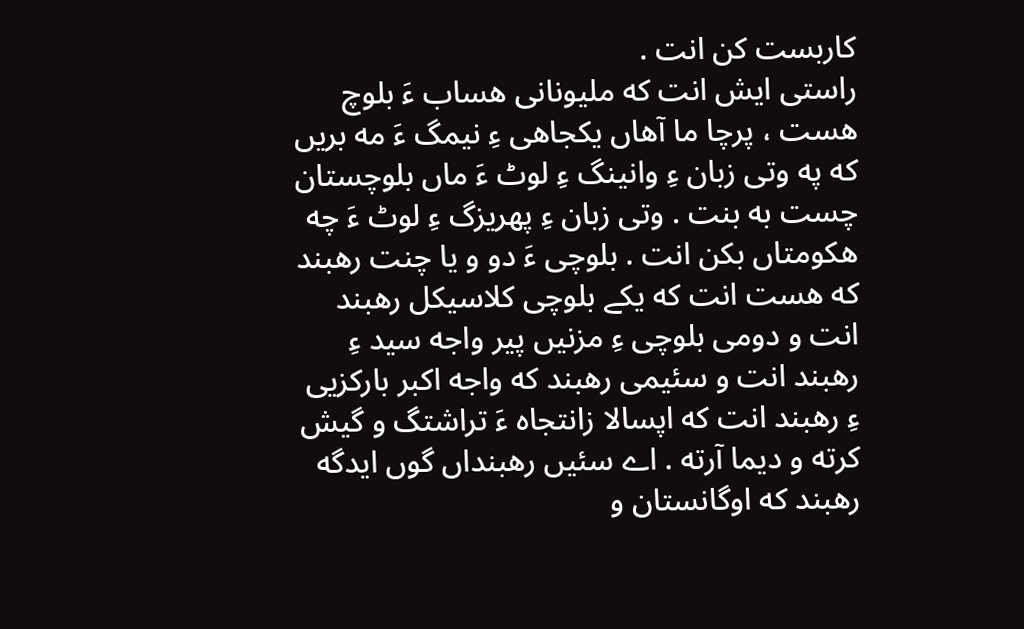کاربست کن انت .
راستی ایش انت که ملیونانی هساب ءَ بلوچ هست ، پرچا ما آهاں یکجاهی ءِ نیمگ ءَ مه بریں که په وتی زبان ءِ وانینگ ءِ لوٹ ءَ ماں بلوچستان چست به بنت . وتی زبان ءِ پهریزگ ءِ لوٹ ءَ چه هکومتاں بکن انت . بلوچی ءَ دو و یا چنت رهبند که هست انت که یکے بلوچی کلاسیکل رهبند انت و دومی بلوچی ءِ مزنیں پیر واجه سید ءِ رهبند انت و سئیمی رهبند که واجه اکبر بارکزیی ءِ رهبند انت که اپسالا زانتجاه ءَ تراشتگ و گیش کرته و دیما آرته . اے سئیں رهبنداں گوں ایدگه رهبند که اوگانستان و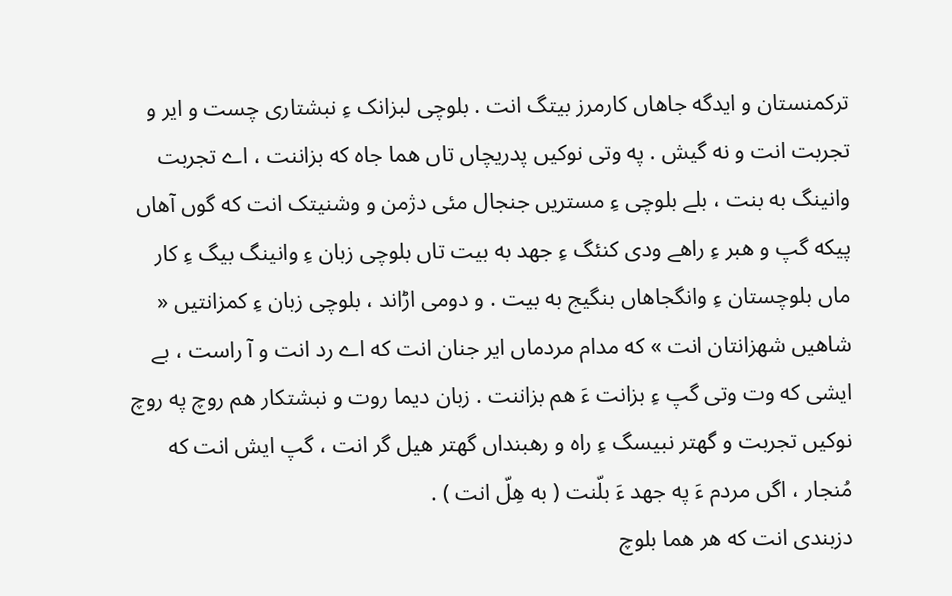ترکمنستان و ایدگه جاهاں کارمرز بیتگ انت . بلوچی لبزانک ءِ نبشتاری چست و ایر و تجربت انت و نه گیش . په وتی نوکیں پدریچاں تاں هما جاه که بزاننت ، اے تجربت وانینگ به بنت ، بلے بلوچی ءِ مستریں جنجال مئی دژمن و وشنیتک انت که گوں آهاں پیکه گپ و هبر ءِ راهے ودی کنئگ ءِ جهد به بیت تاں بلوچی زبان ءِ وانینگ بیگ ءِ کار ماں بلوچستان ءِ وانگجاهاں بنگیج به بیت . و دومی اڑاند ، بلوچی زبان ءِ کمزانتیں « شاهیں شهزانتان انت » که مدام مردماں ایر جنان انت که اے رد انت و آ راست ، بے ایشی که وت وتی گپ ءِ بزانت ءَ هم بزاننت . زبان دیما روت و نبشتکار هم روچ په روچ نوکیں تجربت و گهتر نبیسگ ءِ راه و رهبنداں گهتر هیل گر انت ، گپ ایش انت که مُنجار ، اگں مردم ءَ په جهد ءَ بلّنت ( به هِلّ انت ) .
دزبندی انت که هر هما بلوچ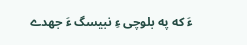ءَ که په بلوچی ءِ نبیسگ ءَ جهدے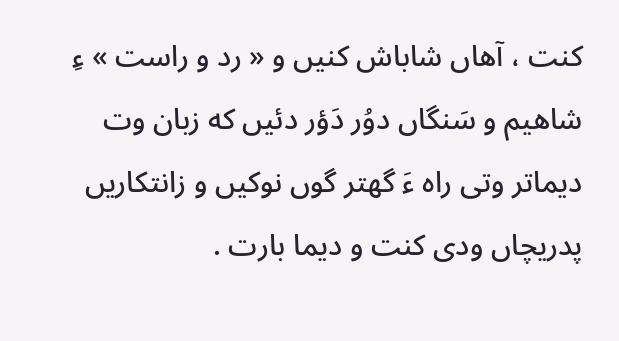کنت ، آهاں شاباش کنیں و « رد و راست » ءِ شاهیم و سَنگاں دوُر دَؤر دئیں که زبان وت دیماتر وتی راه ءَ گهتر گوں نوکیں و زانتکاریں پدریچاں ودی کنت و دیما بارت .